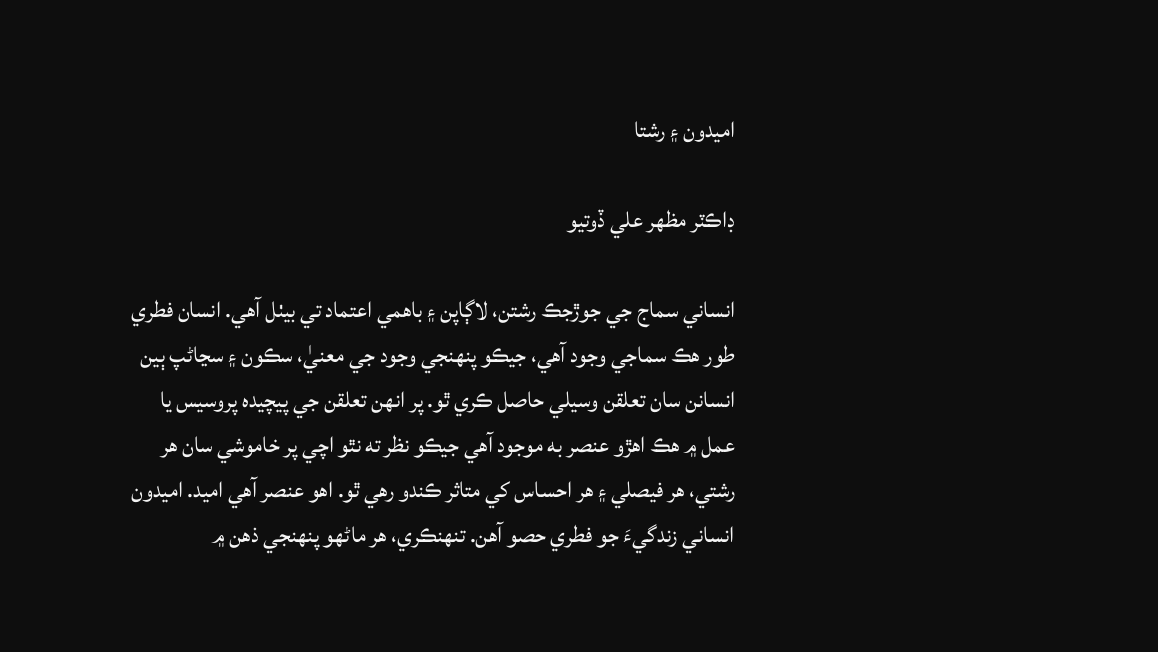اميدون ۽ رشتا

ڊاڪٽر مظهر علي ڏوتيو

انساني سماج جي جوڙجڪ رشتن، لاڳاپن ۽ باهمي اعتماد تي بيٺل آهي. انسان فطري طور هڪ سماجي وجود آهي، جيڪو پنهنجي وجود جي معنيٰ، سڪون ۽ سڃاڻپ ٻين انسانن سان تعلقن وسيلي حاصل ڪري ٿو. پر انهن تعلقن جي پيچيده پروسيس يا عمل ۾ هڪ اهڙو عنصر به موجود آهي جيڪو نظر ته نٿو اچي پر خاموشي سان هر رشتي، هر فيصلي ۽ هر احساس کي متاثر ڪندو رهي ٿو. اهو عنصر آهي اميد. اميدون انساني زندگيءَ جو فطري حصو آهن. تنھنڪري، هر ماڻهو پنهنجي ذهن ۾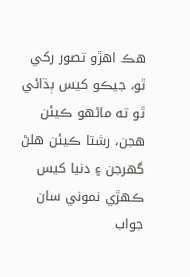هڪ اهڙو تصور رکي ٿو، جيڪو کيس ٻڌائي ٿو ته ماڻهو ڪيئن هجن، رشتا ڪيئن هلڻ گهرجن ۽ دنيا کيس ڪهڙي نموني سان جواب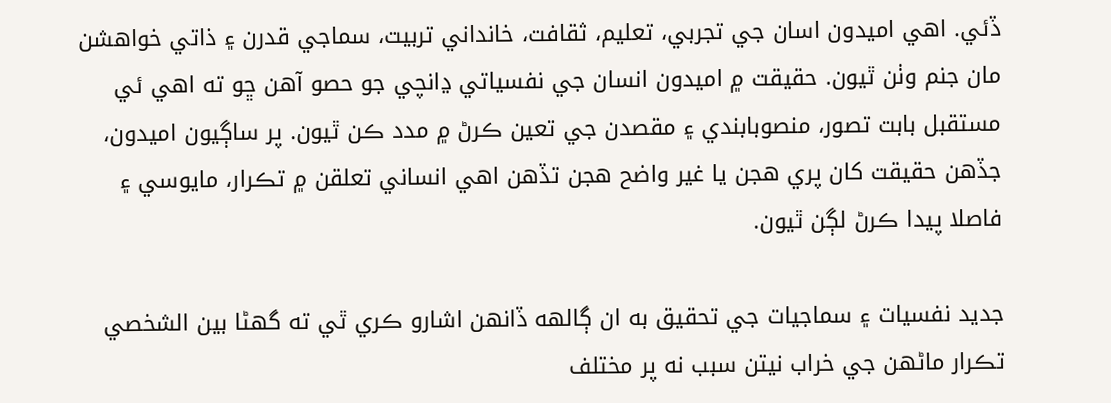ڏئي. اهي اميدون اسان جي تجربي، تعليم، ثقافت، خانداني تربيت، سماجي قدرن ۽ ذاتي خواهشن مان جنم وٺن ٿيون. حقيقت ۾ اميدون انسان جي نفسياتي ڍانچي جو حصو آهن ڇو ته اهي ئي مستقبل بابت تصور، منصوبابندي ۽ مقصدن جي تعين ڪرڻ ۾ مدد ڪن ٿيون. پر ساڳيون اميدون، جڏهن حقيقت کان پري هجن يا غير واضح هجن تڏهن اهي انساني تعلقن ۾ تڪرار، مايوسي ۽ فاصلا پيدا ڪرڻ لڳن ٿيون.

جديد نفسيات ۽ سماجيات جي تحقيق به ان ڳالهه ڏانهن اشارو ڪري ٿي ته گهڻا بين الشخصي تڪرار ماڻهن جي خراب نيتن سبب نه پر مختلف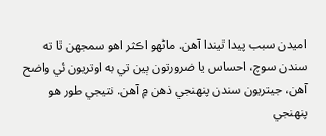اميدن سبب پيدا ٿيندا آهن. ماڻهو اڪثر اهو سمجهن ٿا ته سندن سوچ، احساس يا ضرورتون ٻين تي به اوتريون ئي واضح آهن، جيتريون سندن پنهنجي ذهن ۾ آهن. نتيجي طور هو پنهنجي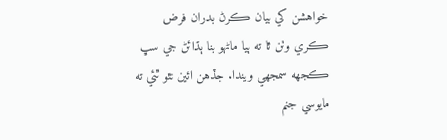خواهشن کي بيان ڪرڻ بدران فرض ڪري وٺن ٿا ته ٻيا ماڻهو بنا ٻڌائڻ جي سڀ ڪجهه سمجهي ويندا. جڏهن ائين نٿو ٿئي ته مايوسي جنم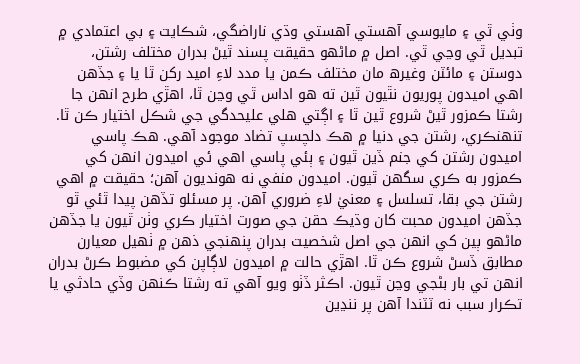وٺي ٿي ۽ مايوسي آهستي آهستي وڌي ناراضگي، شڪايت ۽ بي اعتمادي ۾ تبديل ٿي وڃي ٿي. اصل ۾ ماڻھو حقيقت پسند ٿيڻ بدران مختلف رشتن، دوستن ۽ مائٽن وغيرھ مان مختلف ڪمن يا مدد لاءِ اميد رکن ٿا يا ۽ جڏھن اھي اميدون پوريون نٿيون ٿين ته ھو اداس ٿي وڃن ٿا، اھڙي طرح انھن جا رشتا ڪمزور ٿيڻ شروع ٿين ٿا ۽ اڳتي ھلي عليحدگي جي شڪل اختيار ڪن ٿا. تنھنڪري، رشتن جي دنيا ۾ هڪ دلچسپ تضاد موجود آهي. هڪ پاسي اميدون رشتن کي جنم ڏين ٿيون ۽ ٻئي پاسي اهي ئي اميدون انهن کي ڪمزور به ڪري سگهن ٿيون. اميدون منفي نه ھونديون آهن؛ حقيقت ۾ اهي رشتن جي بقا، تسلسل ۽ معنيٰ لاءِ ضروري آهن. پر مسئلو تڏهن پيدا ٿئي ٿو جڏهن اميدون محبت کان وڌيڪ حقن جي صورت اختيار ڪري وٺن ٿيون يا جڏهن ماڻهو ٻين کي انهن جي اصل شخصيت بدران پنهنجي ذهن ۾ ٺهيل معيارن مطابق ڏسڻ شروع ڪن ٿا. اهڙي حالت ۾ اميدون لاڳاپن کي مضبوط ڪرڻ بدران انهن تي بار بڻجي وڃن ٿيون. اڪثر ڏٺو ويو آهي ته رشتا ڪنهن وڏي حادثي يا تڪرار سبب نه ٽٽندا آهن پر ننڍين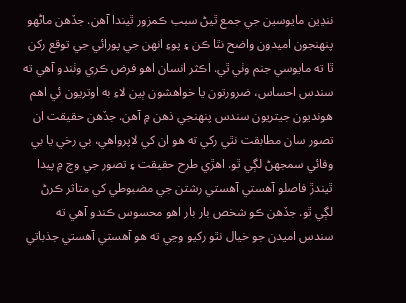ننڍين مايوسين جي جمع ٿيڻ سبب ڪمزور ٿيندا آهن. جڏهن ماڻهو پنهنجون اميدون واضح نٿا ڪن ۽ پوءِ انهن جي پورائي جي توقع رکن ٿا ته مايوسي جنم وٺي ٿي. اڪثر انسان اهو فرض ڪري وٺندو آهي ته سندس احساس، ضرورتون يا خواهشون ٻين لاءِ به اوتريون ئي اھم ھونديون جيتريون سندس پنهنجي ذهن ۾ آهن. جڏهن حقيقت ان تصور سان مطابقت نٿي رکي ته هو ان کي لاپرواهي، بي رخي يا بي وفائي سمجهڻ لڳي ٿو. اهڙي طرح حقيقت ۽ تصور جي وچ ۾ پيدا ٿيندڙ فاصلو آهستي آهستي رشتن جي مضبوطي کي متاثر ڪرڻ لڳي ٿو. جڏهن ڪو شخص بار بار اهو محسوس ڪندو آھي ته سندس اميدن جو خيال نٿو رکيو وڃي ته هو آهستي آهستي جذباتي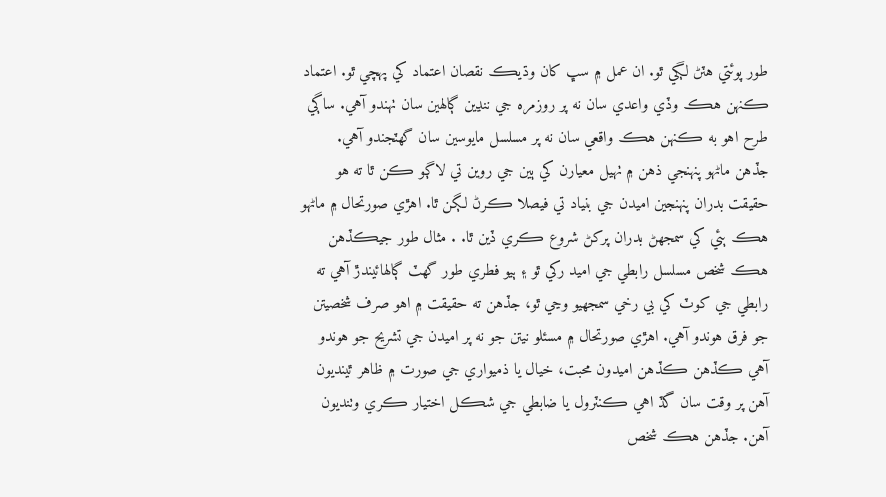طور پوئتي هٽڻ لڳي ٿو. ان عمل ۾ سڀ کان وڌيڪ نقصان اعتماد کي پهچي ٿو. اعتماد ڪنهن هڪ وڏي واعدي سان نه پر روزمره جي ننڍين ڳالهين سان ٺهندو آهي. ساڳي طرح اهو به ڪنهن هڪ واقعي سان نه پر مسلسل مايوسين سان گهٽجندو آهي. جڏهن ماڻهو پنهنجي ذهن ۾ ٺهيل معيارن کي ٻين جي روين تي لاڳو ڪن ٿا ته هو حقيقت بدران پنهنجين اميدن جي بنياد تي فيصلا ڪرڻ لڳن ٿا. اهڙي صورتحال ۾ ماڻهو هڪ ٻئي کي سمجهڻ بدران پرکڻ شروع ڪري ڏين ٿا. . مثال طور جيڪڏهن هڪ شخص مسلسل رابطي جي اميد رکي ٿو ۽ ٻيو فطري طور گهٽ ڳالهائيندڙ آهي ته رابطي جي کوٽ کي بي رخي سمجهيو وڃي ٿو، جڏهن ته حقيقت ۾ اهو صرف شخصيتن جو فرق هوندو آهي. اهڙي صورتحال ۾ مسئلو نيتن جو نه پر اميدن جي تشريح جو هوندو آهي ڪڏهن ڪڏهن اميدون محبت، خيال يا ذميواري جي صورت ۾ ظاهر ٿينديون آهن پر وقت سان گڏ اهي ڪنٽرول يا ضابطي جي شڪل اختيار ڪري وٺنديون آهن. جڏهن هڪ شخص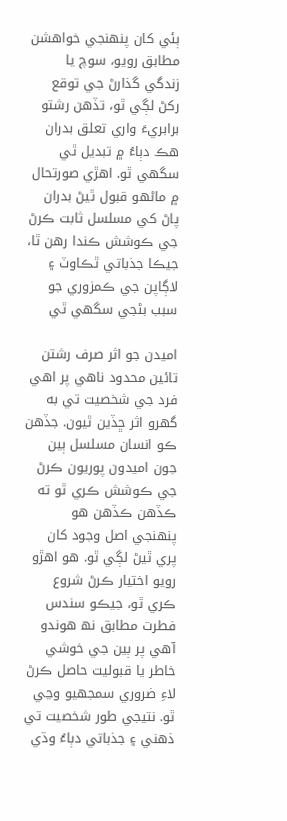ٻئي کان پنهنجي خواهشن مطابق رويو، سوچ يا زندگي گذارڻ جي توقع رکڻ لڳي ٿو، تڏهن رشتو برابريءَ واري تعلق بدران هڪ دٻاءُ ۾ تبديل ٿي سگهي ٿو. اهڙي صورتحال ۾ ماڻهو قبول ٿيڻ بدران پاڻ کي مسلسل ثابت ڪرڻ جي ڪوشش ڪندا رهن ٿا، جيڪا جذباتي ٿڪاوٽ ۽ لاڳاپن جي ڪمزوري جو سبب بڻجي سگهي ٿي

اميدن جو اثر صرف رشتن تائين محدود ناهي پر اهي فرد جي شخصيت تي به گهرو اثر ڇڏين ٿيون. جڏهن ڪو انسان مسلسل ٻين جون اميدون پوريون ڪرڻ جي ڪوشش ڪري ٿو ته ڪڏهن ڪڏهن هو پنهنجي اصل وجود کان پري ٿيڻ لڳي ٿو. هو اهڙو رويو اختيار ڪرڻ شروع ڪري ٿو، جيڪو سندس فطرت مطابق نھ ھوندو آھي پر ٻين جي خوشي خاطر يا قبوليت حاصل ڪرڻ لاءِ ضروري سمجهيو وڃي ٿو. نتيجي طور شخصيت تي ذهني ۽ جذباتي دٻاءُ وڌي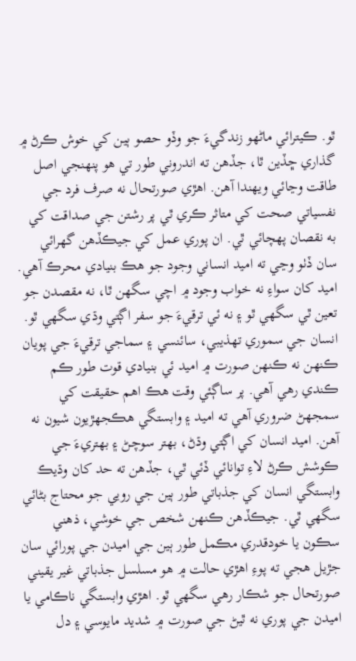ٿو. ڪيترائي ماڻهو زندگيءَ جو وڏو حصو ٻين کي خوش ڪرڻ ۾ گذاري ڇڏين ٿا، جڏهن ته اندروني طور تي هو پنهنجي اصل طاقت وڃائي ويهندا آهن. اهڙي صورتحال نه صرف فرد جي نفسياتي صحت کي متاثر ڪري ٿي پر رشتن جي صداقت کي به نقصان پهچائي ٿي. ان پوري عمل کي جيڪڏھن گهرائي سان ڏٺو وڃي ته اميد انساني وجود جو هڪ بنيادي محرڪ آهي. اميد کان سواءِ نه خواب وجود ۾ اچي سگهن ٿا، نه مقصدن جو تعين ٿي سگهي ٿو ۽ نه ئي ترقيءَ جو سفر اڳتي وڌي سگهي ٿو. انسان جي سموري تهذيبي، سائنسي ۽ سماجي ترقيءَ جي پويان ڪنهن نه ڪنهن صورت ۾ اميد ئي بنيادي قوت طور ڪم ڪندي رهي آهي. پر ساڳئي وقت هڪ اهم حقيقت کي سمجهڻ ضروري آهي ته اميد ۽ وابستگي هڪجهڙيون شيون نه آهن. اميد انسان کي اڳتي وڌڻ، بهتر سوچڻ ۽ بهتريءَ جي ڪوشش ڪرڻ لاءِ توانائي ڏئي ٿي، جڏهن ته حد کان وڌيڪ وابستگي انسان کي جذباتي طور ٻين جي رويي جو محتاج بڻائي سگهي ٿي. جيڪڏهن ڪنهن شخص جي خوشي، ذهني سڪون يا خودقدري مڪمل طور ٻين جي اميدن جي پورائي سان جڙيل هجي ته پوءِ اهڙي حالت ۾ هو مسلسل جذباتي غير يقيني صورتحال جو شڪار رهي سگهي ٿو. اهڙي وابستگي ناڪامي يا اميدن جي پوري نه ٿيڻ جي صورت ۾ شديد مايوسي ۽ دل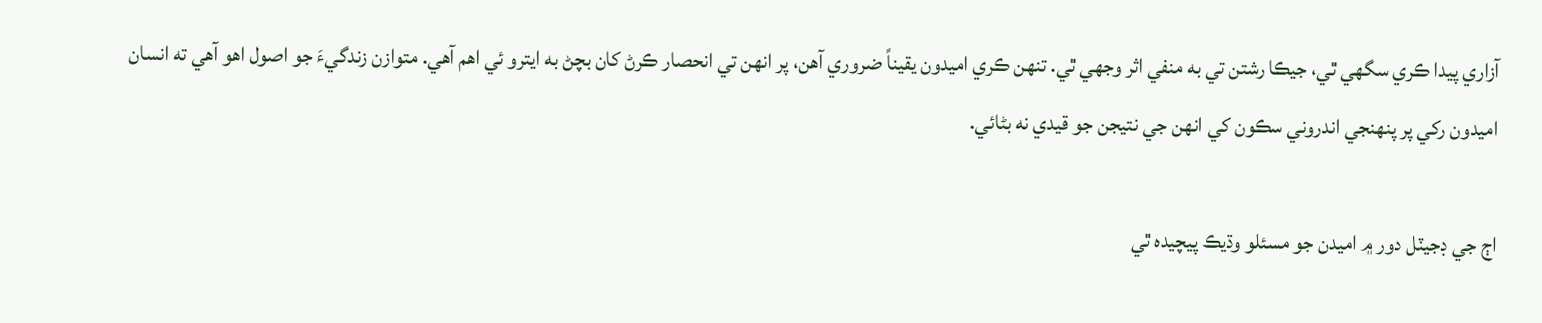آزاري پيدا ڪري سگهي ٿي، جيڪا رشتن تي به منفي اثر وجهي ٿي. تنهن ڪري اميدون يقيناً ضروري آهن، پر انهن تي انحصار ڪرڻ کان بچڻ به ايترو ئي اهم آهي. متوازن زندگيءَ جو اصول اهو آهي ته انسان اميدون رکي پر پنهنجي اندروني سڪون کي انهن جي نتيجن جو قيدي نه بڻائي.

اڄ جي ڊجيٽل دور ۾ اميدن جو مسئلو وڌيڪ پيچيده ٿي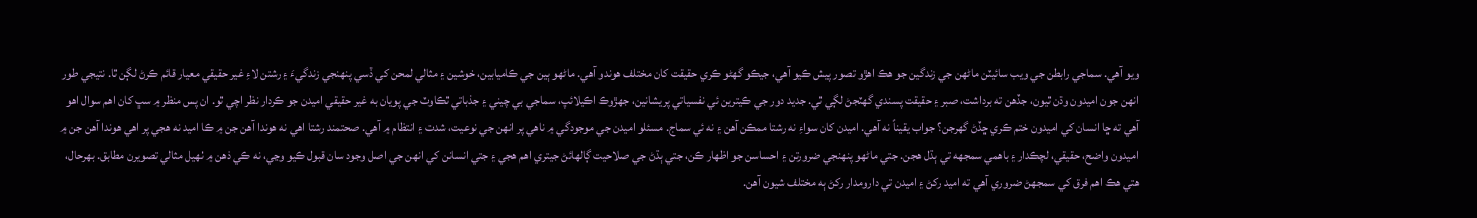ويو آهي. سماجي رابطن جي ويب سائيٽن ماڻهن جي زندگين جو هڪ اهڙو تصور پيش ڪيو آهي، جيڪو گهڻو ڪري حقيقت کان مختلف هوندو آهي. ماڻهو ٻين جي ڪاميابين، خوشين ۽ مثالي لمحن کي ڏسي پنهنجي زندگيءَ ۽ رشتن لاءِ غير حقيقي معيار قائم ڪرڻ لڳن ٿا. نتيجي طور انهن جون اميدون وڌن ٿيون، جڏهن ته برداشت، صبر ۽ حقيقت پسندي گهٽجڻ لڳي ٿي. جديد دور جي ڪيترين ئي نفسياتي پريشانين، جهڙوڪ اڪيلائپ، سماجي بي چيني ۽ جذباتي ٿڪاوٽ جي پويان به غير حقيقي اميدن جو ڪردار نظر اچي ٿو. ان پس منظر ۾ سڀ کان اهم سوال اهو آهي ته ڇا انسان کي اميدون ختم ڪري ڇڏڻ گهرجن؟ جواب يقيناً نه آهي. اميدن کان سواءِ نه رشتا ممڪن آهن ۽ نه ئي سماج. مسئلو اميدن جي موجودگي ۾ ناهي پر انهن جي نوعيت، شدت ۽ انتظام ۾ آهي. صحتمند رشتا اهي نه هوندا آهن جن ۾ ڪا اميد نه هجي پر اهي هوندا آهن جن ۾ اميدون واضح، حقيقي، لچڪدار ۽ باهمي سمجهه تي ٻڌل هجن. جتي ماڻهو پنهنجي ضرورتن ۽ احساسن جو اظهار ڪن، جتي ٻڌڻ جي صلاحيت ڳالهائڻ جيتري اهم هجي ۽ جتي انسانن کي انهن جي اصل وجود سان قبول ڪيو وڃي، نه ڪي ذهن ۾ ٺهيل مثالي تصويرن مطابق. بهرحال، هتي هڪ اهم فرق کي سمجهڻ ضروري آهي ته اميد رکڻ ۽ اميدن تي دارومدار رکڻ ٻه مختلف شيون آهن.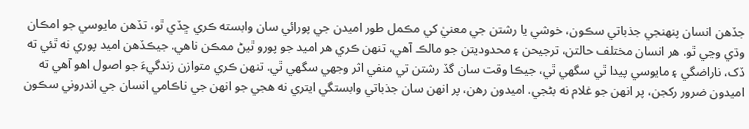جڏهن انسان پنهنجي جذباتي سڪون، خوشي يا رشتن جي معنيٰ کي مڪمل طور اميدن جي پورائي سان وابسته ڪري ڇڏي ٿو، تڏهن مايوسي جو امڪان وڌي وڃي ٿو. هر انسان مختلف حالتن، ترجيحن ۽ محدوديتن جو مالڪ آهي، تنهن ڪري هر اميد جو پورو ٿيڻ ممڪن ناهي. جيڪڏهن اميد پوري نه ٿئي ته ڏک، ناراضگي ۽ مايوسي پيدا ٿي سگهي ٿي، جيڪا وقت سان گڏ رشتن تي منفي اثر وجهي سگهي ٿي. تنهن ڪري متوازن زندگيءَ جو اصول اهو آهي ته اميدون ضرور رکجن، پر انهن جو غلام نه بڻجي. اميدون رهن، پر انهن سان جذباتي وابستگي ايتري نه هجي جو انهن جي ناڪامي انسان جي اندروني سڪون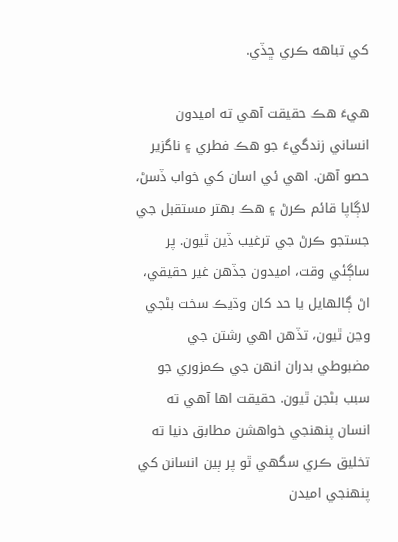کي تباهه ڪري ڇڏي.

ھيءَ ھڪ حقيقت آھي ته اميدون انساني زندگيءَ جو هڪ فطري ۽ ناگزير حصو آهن. اهي ئي اسان کي خواب ڏسڻ، لاڳاپا قائم ڪرڻ ۽ هڪ بهتر مستقبل جي جستجو ڪرڻ جي ترغيب ڏين ٿيون. پر ساڳئي وقت، اميدون جڏهن غير حقيقي، اڻ ڳالهايل يا حد کان وڌيڪ سخت بڻجي وڃن ٿيون، تڏهن اهي رشتن جي مضبوطي بدران انهن جي ڪمزوري جو سبب بڻجن ٿيون. حقيقت اها آهي ته انسان پنهنجي خواهشن مطابق دنيا ته تخليق ڪري سگهي ٿو پر ٻين انسانن کي پنهنجي اميدن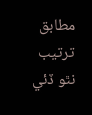مطابق ترتيب نٿو ڏئي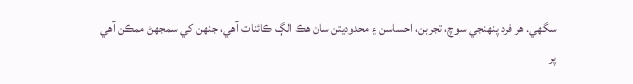سگهي. هر فرد پنهنجي سوچ، تجربن، احساسن ۽ محدوديتن سان هڪ الڳ ڪائنات آهي، جنهن کي سمجهڻ ممڪن آهي پر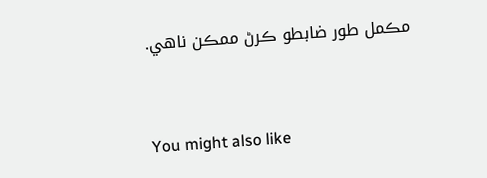مڪمل طور ضابطو ڪرڻ ممڪن ناهي.



You might also like